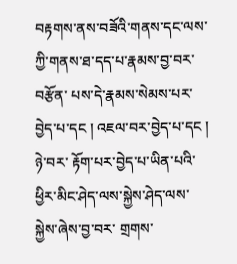བརྟགས་ནས་བཟོའི་གནས་དང་ལས་ཀྱི་གནས་ཐ་དད་པ་རྣམས་བྱ་བར་བརྩོན་ པས་དེ་རྣམས་སེམས་པར་བྱེད་པ་དང ། འཇལ་བར་བྱེད་པ་དང ། ཉེ་བར་ རྟོག་པར་བྱེད་པ་ཡིན་པའི་ཕྱིར་མིང་ཤེད་ལས་སྐྱེས་ཤེད་ལས་སྐྱེས་ཞེས་བྱ་བར་ གྲགས་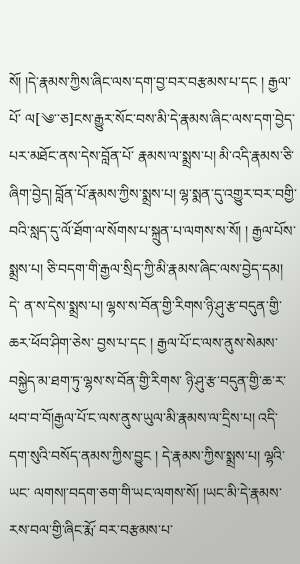སོ། །དེ་རྣམས་ཀྱིས་ཞིང་ལས་དག་བྱ་བར་བརྩམས་པ་དང ། རྒྱལ་པོ་ ལ[༄་་ཅ]ངས་རྒྱུར་སོང་བས་མི་དེ་རྣམས་ཞིང་ལས་དག་བྱེད་པར་མཐོང་ནས་དེས་བློན་པོ་ རྣམས་ལ་སྨྲས་པ། མི་འདི་རྣམས་ཅི་ཞིག་བྱེད། བློན་པོ་རྣམས་ཀྱིས་སྨྲས་པ། ལྷ་སྨན་དུ་འགྱུར་བར་བགྱི་བའི་སླད་དུ་ལོ་ཐོག་ལ་སོགས་པ་སྐྲུན་པ་ལགས་ས་སོ། ། རྒྱལ་པོས་སྨྲས་པ། ཅི་བདག་གི་རྒྱལ་སྲིད་ཀྱི་མི་རྣམས་ཞིང་ལས་བྱེད་དམ། དེ་ ན་ས་དེས་སྨྲས་པ། ལྷས་ས་བོན་གྱི་རིགས་ཉི་ཤུ་རྩ་བདུན་གྱི་ཆར་ཕོབ་ཤིག་ཅེས་ བྱས་པ་དང ། རྒྱལ་པོ་ང་ལས་ནུས་སེམས་བསྐྱེད་མ་ཐག་ཏུ་ལྷས་ས་བོན་གྱི་རིགས་ ཉི་ཤུ་རྩ་བདུན་གྱི་ཆ་ར་ཕབ་བ་བོ།རྒྱལ་པོ་ང་ལས་ནུས་ཡུལ་མི་རྣམས་ལ་དྲིས་པ། འདི་དག་སུའི་བསོད་ནམས་ཀྱིས་བྱུང ། དེ་རྣམས་ཀྱིས་སྨྲས་པ། ལྷའི་ཡང་ ལགས།་བདག་ཅག་གི་ཡང་ལགས་སོ། །ཡང་མི་དེ་རྣམས་རས་བལ་གྱི་ཞིང་རྨོ་ བར་བརྩམས་པ་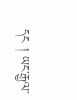དང ། ཡང་རྒྱལ་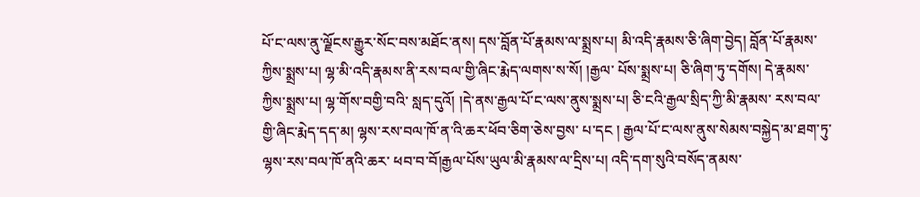པོ་ང་ལས་ནུ་ལྗོངས་རྒྱུར་སོང་བས་མཐོང་ནས། དས་བློན་པོ་རྣམས་ལ་སྨྲས་པ། མི་འདི་རྣམས་ཅི་ཞིག་བྱེད། བློན་པོ་རྣམས་ ཀྱིས་སྨྲས་པ། ལྷ་མི་འདི་རྣམས་ནི་རས་བལ་གྱི་ཞིང་རྨེད་ལགས་ས་སོ། །རྒྱལ་ པོས་སྨྲས་པ། ཅི་ཞིག་ཏུ་དགོས། དེ་རྣམས་ཀྱིས་སྨྲས་པ། ལྷ་གོས་བགྱི་བའི་ སླད་དུའོ། །དེ་ནས་རྒྱལ་པོ་ང་ལས་ནུས་སྨྲས་པ། ཅི་ངའི་རྒྱལ་སྲིད་ཀྱི་མི་རྣམས་ རས་བལ་གྱི་ཞིང་རྨེད་དད་མ། ལྷས་རས་བལ་ཁོ་ན་འི་ཆར་ཕོབ་ཅིག་ཅེས་བྱས་ པ་དང ། རྒྱལ་པོ་ང་ལས་ནུས་སེམས་བསྐྱེད་མ་ཐག་ཏུ་ལྷས་རས་བལ་ཁོ་ནའི་ཆར་ ཕབ་བ་བོ།རྒྱལ་པོས་ཡུལ་མི་རྣམས་ལ་དྲིས་པ། འདི་དག་སུའི་བསོད་ནམས་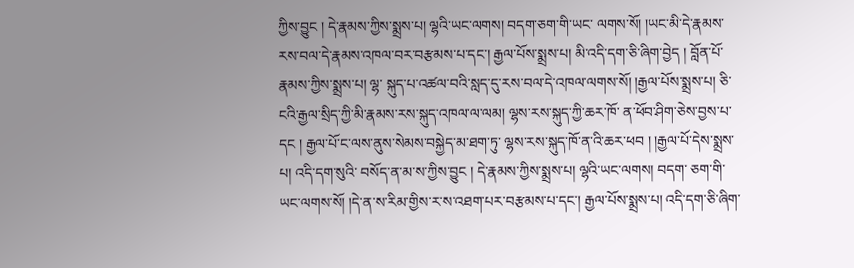ཀྱིས་བྱུང ། དེ་རྣམས་ཀྱིས་སྨྲས་པ། ལྷའི་ཡང་ལགས། བདག་ཅག་གི་ཡང་ ལགས་སོ། །ཡང་མི་དེ་རྣམས་རས་བལ་དེ་རྣམས་འཁལ་བར་བརྩམས་པ་དང་། རྒྱལ་པོས་སྨྲས་པ། མི་འདི་དག་ཅི་ཞིག་བྱེད ། བློན་པོ་རྣམས་ཀྱིས་སྨྲས་པ། ལྷ་ སྐུད་པ་འཚལ་བའི་སླད་དུ་རས་བལ་དེ་འཁལ་ལགས་སོ། །རྒྱལ་པོས་སྨྲས་པ། ཅི་ངའི་རྒྱལ་སྲིད་ཀྱི་མི་རྣམས་རས་སྐུད་འཁལ་ལ་ལམ། ལྷས་རས་སྐུད་ཀྱི་ཆར་ཁོ་ ན་ཕོབ་ཤིག་ཅེས་བྱས་པ་དང ། རྒྱལ་པོ་ང་ལས་ནུས་སེམས་བསྐྱེད་མ་ཐག་ཏུ་ ལྷས་རས་སྐུད་ཁོ་ན་འི་ཆར་ཕབ ། །རྒྱལ་པོ་དེས་སྨྲས་པ། འདི་དག་སུའི་ བསོད་ན་མ་ས་ཀྱིས་བྱུང ། དེ་རྣམས་ཀྱིས་སྨྲས་པ། ལྷའི་ཡང་ལགས། བདག་ ཅག་གི་ཡང་ལགས་སོ། །དེ་ན་ས་རིམ་གྱིས་ར་ས་འཐག་པར་བརྩམས་པ་དང་། རྒྱལ་པོས་སྨྲས་པ། འདི་དག་ཅི་ཞིག་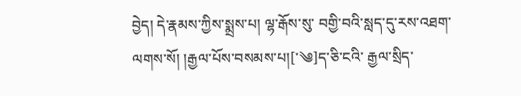བྱེད། དེ་རྣམས་ཀྱིས་སྨྲས་པ། ལྷ་རྒོས་སུ་ བགྱི་བའི་སླད་དུ་རས་འཐག་ལགས་སོ། །རྒྱལ་པོས་བསམས་པ།[་༄]ད་ཅི་ངའི་ རྒྱལ་སྲིད་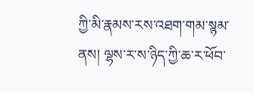ཀྱི་མི་རྣམས་རས་འཐག་གམ་སྙམ་ནས། ལྷས་ར་ས་ཉིད་ཀྱི་ཆ་ར་ཕོབ་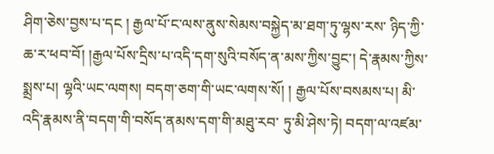ཤིག་ཅེས་བྱས་པ་དང ། རྒྱལ་པོ་ང་ལས་ནུས་སེམས་བསྐྱེད་མ་ཐག་ཏུ་ལྷས་རས་ ཉིད་ཀྱི་ཆ་ར་ཕབ་བོ། །རྒྱལ་པོས་དྲིས་པ་འདི་དག་སུའི་བསོད་ན་མས་ཀྱིས་བྱུང་། དེ་རྣམས་ཀྱིས་སྨྲས་པ། ལྷའི་ཡང་ལགས། བདག་ཅག་གི་ཡང་ལགས་སོ། ། རྒྱལ་པོས་བསམས་པ། མི་འདི་རྣམས་ནི་བདག་གི་བསོད་ནམས་དག་གི་མཐུ་རབ་ ཏུ་མི་ཤེས་ཏེ། བདག་ལ་འཛམ་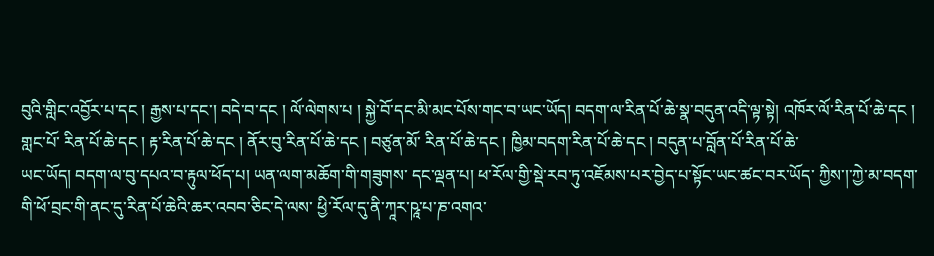བུའི་གླིང་འབྱོར་པ་དང ། རྒྱས་པ་དང་། བདེ་བ་དང ། ལོ་ལེགས་པ ། སྐྱེ་བོ་དང་མི་མང་པོས་གང་བ་ཡང་ཡོད། བདག་ལ་རིན་པོ་ཆེ་སྣ་བདུན་འདི་ལྟ་སྟེ། འཁོར་ལོ་རིན་པོ་ཆེ་དང ། གླང་པོ་ རིན་པོ་ཆེ་དང ། རྟ་རིན་པོ་ཆེ་དང ། ནོར་བུ་རིན་པོ་ཆེ་དང ། བཙུན་མོ་ རིན་པོ་ཆེ་དང ། ཁྱིམ་བདག་རིན་པོ་ཆེ་དང ། བདུན་པ་བློན་པོ་རིན་པོ་ཆེ་
ཡང་ཡོད། བདག་ལ་བུ་དཔའ་བ་རྟུལ་ཕོད་པ། ཡན་ལག་མཆོག་གི་གཟུགས་ དང་ལྡན་པ། ཕ་རོལ་གྱི་སྡེ་རབ་ཏུ་འཇོམས་པར་བྱེད་པ་སྟོང་ཡང་ཚང་བར་ཡོད་ ཀྱིས་།་ཀྱེ་མ་བདག་གི་ཕོ་བྲང་གི་ནང་དུ་རིན་པོ་ཆེའི་ཆར་འབབ་ཅིང་དེ་ལས་ ཕྱི་རོལ་དུ་ནི་ཀཱར་ཥཱ་པ་ཎ་འགའ་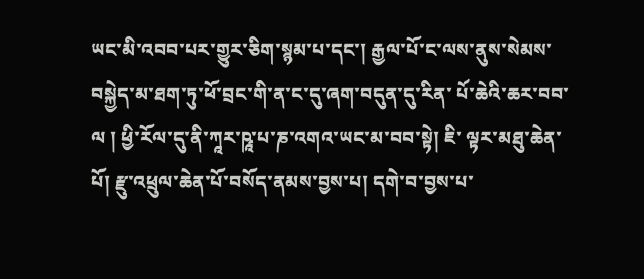ཡང་མི་འབབ་པར་གྱུར་ཅིག་སྙམ་པ་དང་། རྒྱལ་པོ་ང་ལས་ནུས་སེམས་བསྐྱེད་མ་ཐག་ཏུ་ཕོ་བྲང་གི་ན་ང་དུ་ཞག་བདུན་དུ་རིན་ པོ་ཆེའི་ཆར་བབ་ལ ། ཕྱི་རོལ་དུ་ནི་ཀཱར་ཥཱ་པ་ཎ་འགའ་ཡང་མ་བབ་སྟེ། ཇི་ ལྟར་མཐུ་ཆེན་པོ། རྫུ་འཕྲུལ་ཆེན་པོ་བསོད་ནམས་བྱས་པ། དགེ་བ་བྱས་པ་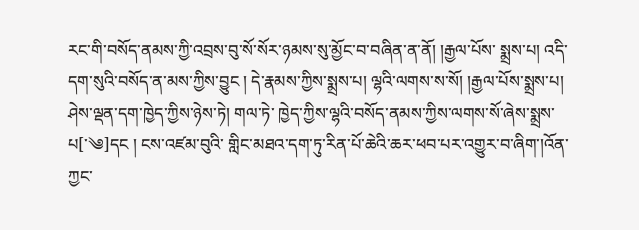རང་གི་བསོད་ནམས་ཀྱི་འབྲས་བུ་སོ་སོར་ཉམས་སུ་མྱོང་བ་བཞིན་ན་ནོ། །རྒྱལ་པོས་ སྨྲས་པ། འདི་དག་སུའི་བསོད་ན་མས་ཀྱིས་བྱུང ། དེ་རྣམས་ཀྱིས་སྨྲས་པ། ལྷའི་ལགས་ས་སོ། །རྒྱལ་པོས་སྨྲས་པ། ཤེས་ལྡན་དག་ཁྱེད་ཀྱིས་ཉེས་ཏེ། གལ་ཏེ་ ཁྱེད་ཀྱིས་ལྷའི་བསོད་ནམས་ཀྱིས་ལགས་སོ་ཞེས་སྨྲས་པ[་༄]དང ། ངས་འཛམ་བུའི་ གླིང་མཐའ་དག་ཏུ་རིན་པོ་ཆེའི་ཆར་ཕབ་པར་འགྱུར་བ་ཞིག་།འོན་ཀྱང་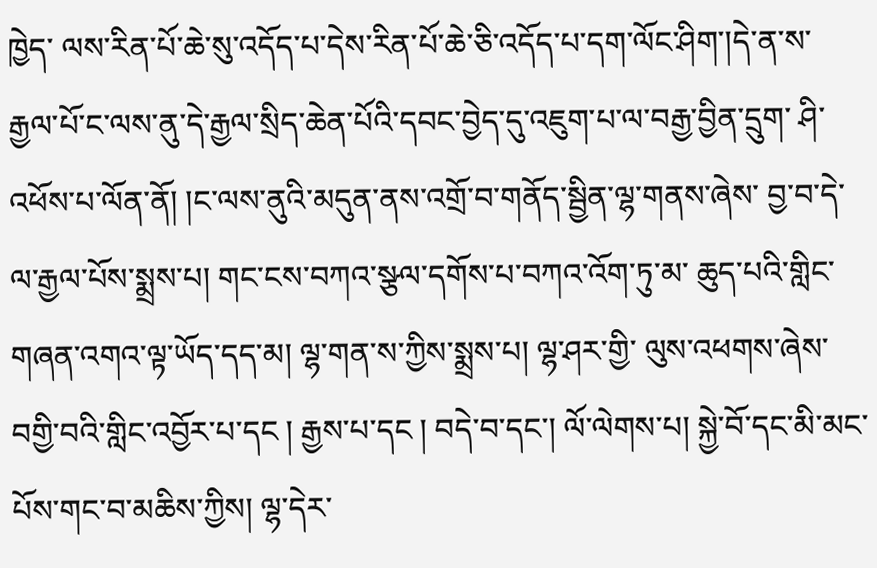ཁྱེད་ ལས་རིན་པོ་ཆེ་སུ་འདོད་པ་དེས་རིན་པོ་ཆེ་ཅི་འདོད་པ་དག་ལོང་ཤིག་།དེ་ན་ས་ རྒྱལ་པོ་ང་ལས་ནུ་དེ་རྒྱལ་སྲིད་ཆེན་པོའི་དབང་བྱེད་དུ་འཇུག་པ་ལ་བརྒྱ་བྱིན་དྲུག་ ཤི་འཕོས་པ་ལོན་ནོ། །ང་ལས་ནུའི་མདུན་ནས་འགྲོ་བ་གནོད་སྦྱིན་ལྷ་གནས་ཞེས་ བྱ་བ་དེ་ལ་རྒྱལ་པོས་སྨྲས་པ། གང་ངས་བཀའ་སྩལ་དགོས་པ་བཀའ་འོག་ཏུ་མ་ ཆུད་པའི་གླིང་གཞན་འགའ་ལྟ་ཡོད་དད་མ། ལྷ་གན་ས་ཀྱིས་སྨྲས་པ། ལྷ་ཤར་གྱི་ ལུས་འཕགས་ཞེས་བགྱི་བའི་གླིང་འབྱོར་པ་དང ། རྒྱས་པ་དང ། བདེ་བ་དང་། ལོ་ལེགས་པ། སྐྱེ་བོ་དང་མི་མང་པོས་གང་བ་མཆིས་ཀྱིས། ལྷ་དེར་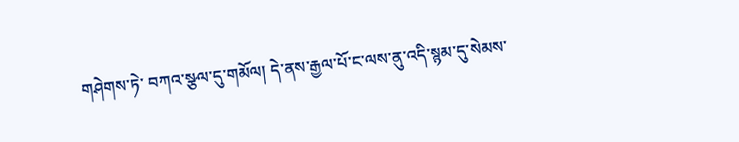གཤེགས་ཏེ་ བཀའ་སྩལ་དུ་གམོལ། དེ་ནས་རྒྱལ་པོ་ང་ལས་ནུ་འདི་སྙམ་དུ་སེམས་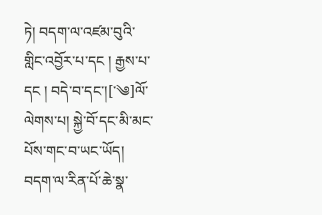ཏེ། བདག་ལ་འཛམ་བུའི་གླིང་འབྱོར་པ་དང ། རྒྱས་པ་དང ། བདེ་བ་དང་།[་༄]ལོ་
ལེགས་པ། སྐྱེ་བོ་དང་མི་མང་པོས་གང་བ་ཡང་ཡོད། བདག་ལ་རིན་པོ་ཆེ་སྣ་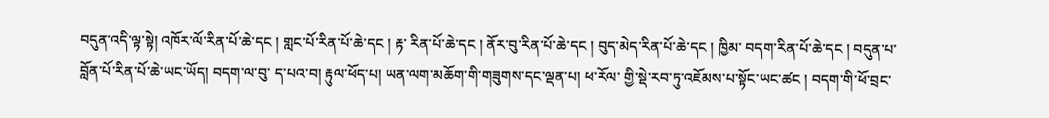བདུན་འདི་ལྟ་སྟེ། འཁོར་ལོ་རིན་པོ་ཆེ་དང ། གླང་པོ་རིན་པོ་ཆེ་དང ། རྟ་ རིན་པོ་ཆེ་དང ། ནོར་བུ་རིན་པོ་ཆེ་དང ། བུད་མེད་རིན་པོ་ཆེ་དང ། ཁྱིམ་ བདག་རིན་པོ་ཆེ་དང ། བདུན་པ་བློན་པོ་རིན་པོ་ཆེ་ཡང་ཡོད། བདག་ལ་བུ་ ད་པའ་བ། རྟུལ་ཕོད་པ། ཡན་ལག་མཆོག་གི་གཟུགས་དང་ལྡན་པ། ཕ་རོལ་ གྱི་སྡེ་རབ་ཏུ་འཇོམས་པ་སྟོང་ཡང་ཚང ། བདག་གི་ཕོ་བྲང་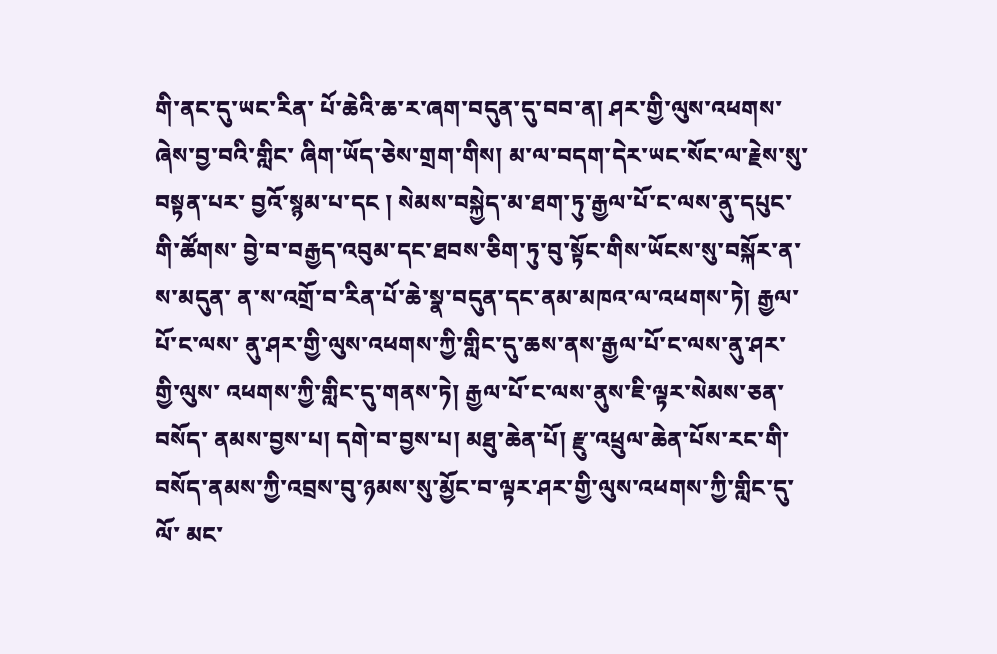གི་ནང་དུ་ཡང་རིན་ པོ་ཆེའི་ཆ་ར་ཞག་བདུན་དུ་བབ་ན། ཤར་གྱི་ལུས་འཕགས་ཞེས་བྱ་བའི་གླིང་ ཞིག་ཡོད་ཅེས་གྲག་གིས། མ་ལ་བདག་དེར་ཡང་སོང་ལ་རྗེས་སུ་བསྟན་པར་ བྱའོ་སྙམ་པ་དང ། སེམས་བསྐྱེད་མ་ཐག་ཏུ་རྒྱལ་པོ་ང་ལས་ནུ་དཔུང་གི་ཚོགས་ བྱེ་བ་བརྒྱད་འབུམ་དང་ཐབས་ཅིག་ཏུ་བུ་སྟོང་གིས་ཡོངས་སུ་བསྐོར་ན་ས་མདུན་ ན་ས་འགྲོ་བ་རིན་པོ་ཆེ་སྣ་བདུན་དང་ནམ་མཁའ་ལ་འཕགས་ཏེ། རྒྱལ་པོ་ང་ལས་ ནུ་ཤར་གྱི་ལུས་འཕགས་ཀྱི་གླིང་དུ་ཆས་ནས་རྒྱལ་པོ་ང་ལས་ནུ་ཤར་གྱི་ལུས་ འཕགས་ཀྱི་གླིང་དུ་གནས་ཏེ། རྒྱལ་པོ་ང་ལས་ནུས་ཇི་ལྟར་སེམས་ཅན་བསོད་ ནམས་བྱས་པ། དགེ་བ་བྱས་པ། མཐུ་ཆེན་པོ། རྫུ་འཕྲུལ་ཆེན་པོས་རང་གི་ བསོད་ནམས་ཀྱི་འབྲས་བུ་ཉམས་སུ་མྱོང་བ་ལྟར་ཤར་གྱི་ལུས་འཕགས་ཀྱི་གླིང་དུ་ལོ་ མང་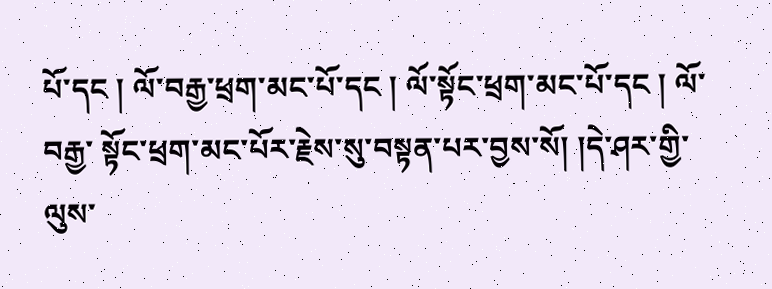པོ་དང ། ལོ་བརྒྱ་ཕྲག་མང་པོ་དང ། ལོ་སྟོང་ཕྲག་མང་པོ་དང ། ལོ་བརྒྱ་ སྟོང་ཕྲག་མང་པོར་རྗེས་སུ་བསྟན་པར་བྱས་སོ། །དེ་ཤར་གྱི་ལུས་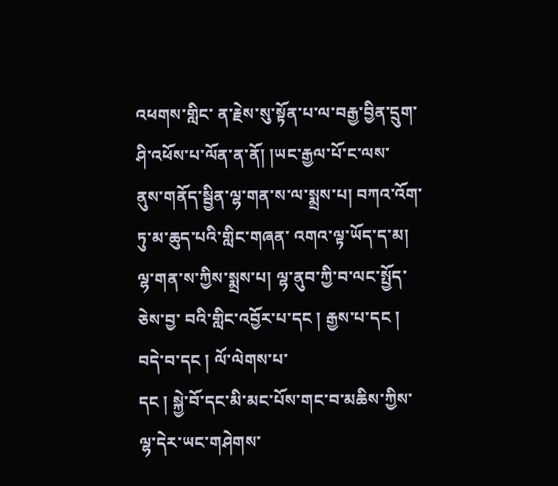འཕགས་གླིང་ ན་རྗེས་སུ་སྟོན་པ་ལ་བརྒྱ་བྱིན་དྲུག་ཤི་འཕོས་པ་ལོན་ན་ནོ། །ཡང་རྒྱལ་པོ་ང་ལས་ ནུས་གནོད་སྦྱིན་ལྷ་གན་ས་ལ་སྨྲས་པ། བཀའ་འོག་ཏུ་མ་ཆུད་པའི་གླིང་གཞན་ འགའ་ལྟ་ཡོད་ད་མ། ལྷ་གན་ས་ཀྱིས་སྨྲས་པ། ལྷ་ནུབ་ཀྱི་བ་ལང་སྤྱོད་ཅེས་བྱ་ བའི་གླིང་འབྱོར་པ་དང ། རྒྱས་པ་དང ། བདེ་བ་དང ། ལོ་ལེགས་པ་
དང ། སྐྱེ་བོ་དང་མི་མང་པོས་གང་བ་མཆིས་ཀྱིས་ལྷ་དེར་ཡང་གཤེགས་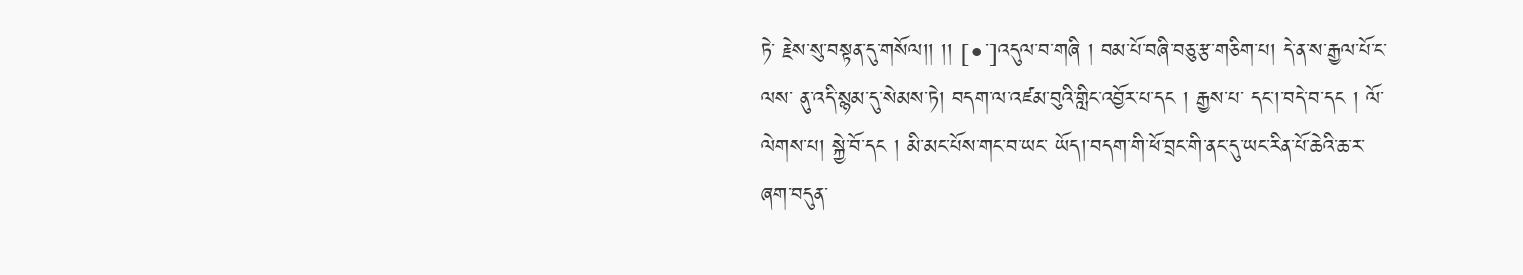ཏེ་ རྗེས་སུ་བསྟན་དུ་གསོལ།། །། [•་]འདུལ་བ་གཞི ། བམ་པོ་བཞི་བཅུ་རྩ་གཅིག་པ། དེ་ན་ས་རྒྱལ་པོ་ང་ལས་ ནུ་འདི་སྙམ་དུ་སེམས་ཏེ། བདག་ལ་འཛམ་བུའི་གླིང་འབྱོར་པ་དང ། རྒྱས་པ་ དང་།་བདེ་བ་དང ། ལོ་ལེགས་པ། སྐྱེ་བོ་དང ། མི་མང་པོས་གང་བ་ཡང་ ཡོད།་བདག་གི་ཕོ་བྲང་གི་ནང་དུ་ཡང་རིན་པོ་ཆེའི་ཆ་ར་ཞག་བདུན་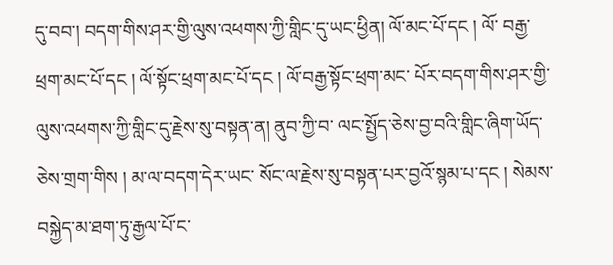དུ་བབ་། བདག་གིས་ཤར་གྱི་ལུས་འཕགས་ཀྱི་གླིང་དུ་ཡང་ཕྱིན། ལོ་མང་པོ་དང ། ལོ་ བརྒྱ་ཕྲག་མང་པོ་དང ། ལོ་སྟོང་ཕྲག་མང་པོ་དང ། ལོ་བརྒྱ་སྟོང་ཕྲག་མང་ པོར་བདག་གིས་ཤར་གྱི་ལུས་འཕགས་ཀྱི་གླིང་དུ་རྗེས་སུ་བསྟན་ན། ནུབ་ཀྱི་བ་ ལང་སྤྱོད་ཅེས་བྱ་བའི་གླིང་ཞིག་ཡོད་ཅེས་གྲག་གིས ། མ་ལ་བདག་དེར་ཡང་ སོང་ལ་རྗེས་སུ་བསྟན་པར་བྱའོ་སྙམ་པ་དང ། སེམས་བསྐྱེད་མ་ཐག་ཏུ་རྒྱལ་པོ་ང་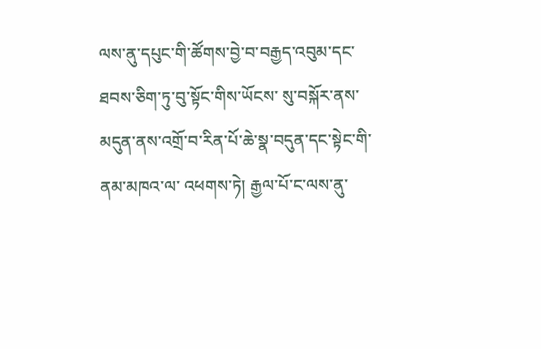ལས་ནུ་དཔུང་གི་ཚོགས་བྱེ་བ་བརྒྱད་འབུམ་དང་ཐབས་ཅིག་ཏུ་བུ་སྟོང་གིས་ཡོངས་ སུ་བསྐོར་ནས་མདུན་ནས་འགྲོ་བ་རིན་པོ་ཆེ་སྣ་བདུན་དང་སྟེང་གི་ནམ་མཁའ་ལ་ འཕགས་ཏེ། རྒྱལ་པོ་ང་ལས་ནུ་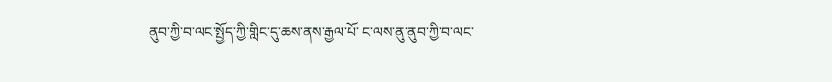ནུབ་ཀྱི་བ་ལང་སྤྱོད་ཀྱི་གླིང་དུ་ཆས་ནས་རྒྱལ་པོ་ ང་ལས་ནུ་ནུབ་ཀྱི་བ་ལང་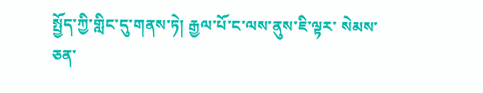སྤྱོད་ཀྱི་གླིང་དུ་གནས་ཏེ། རྒྱལ་པོ་ང་ལས་ནུས་ཇི་ལྟར་ སེམས་ཅན་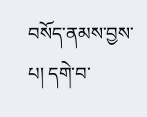བསོད་ནམས་བྱས་པ། དགེ་བ་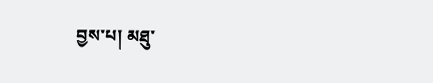བྱས་པ། མཐུ་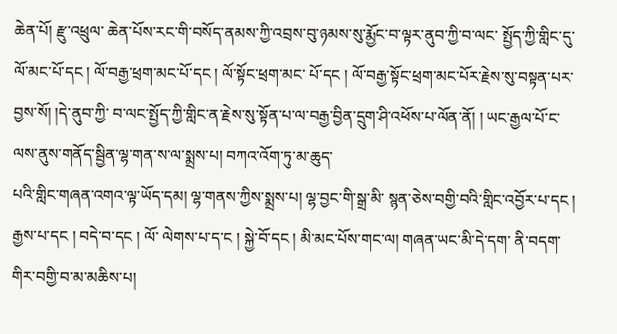ཆེན་པོ། རྫུ་འཕྲུལ་ ཆེན་པོས་རང་གི་བསོད་ནམས་ཀྱི་འབྲས་བུ་ཉམས་སུ་རྨྱོང་བ་ལྟར་ནུབ་ཀྱི་བ་ལང་ སྤྱོད་ཀྱི་གླིང་དུ་ལོ་མང་པོ་དང ། ལོ་བརྒྱ་ཕྲག་མང་པོ་དང ། ལོ་སྟོང་ཕྲག་མང་ པོ་དང ། ལོ་བརྒྱ་སྟོང་ཕྲག་མང་པོར་རྗེས་སུ་བསྟན་པར་བྱས་སོ། །དེ་ནུབ་ཀྱི་ བ་ལང་སྤྱོད་ཀྱི་གླིང་ན་རྗེས་སུ་སྟོན་པ་ལ་བརྒྱ་བྱིན་དྲུག་ཤི་འཕོས་པ་ལོན་ནོ། ། ཡང་རྒྱལ་པོ་ང་ལས་ནུས་གནོད་སྦྱིན་ལྷ་གན་ས་ལ་སྨྲས་པ། བཀའ་འོག་ཏུ་མ་ཆུད་
པའི་གླིང་གཞན་འགའ་ལྟ་ཡོད་དམ། ལྷ་གནས་ཀྱིས་སྨྲས་པ། ལྷ་བྱང་གི་སྒྲ་མི་ སྙན་ཅེས་བགྱི་བའི་གླིང་འབྱོར་པ་དང ། རྒྱས་པ་དང ། བདེ་བ་དང ། ལོ་ ལེགས་པ་ད་ང ། སྐྱེ་བོ་དང ། མི་མང་པོས་གང་ལ། གཞན་ཡང་མི་དེ་དག་ ནི་བདག་གིར་བགྱི་བ་མ་མཆིས་པ།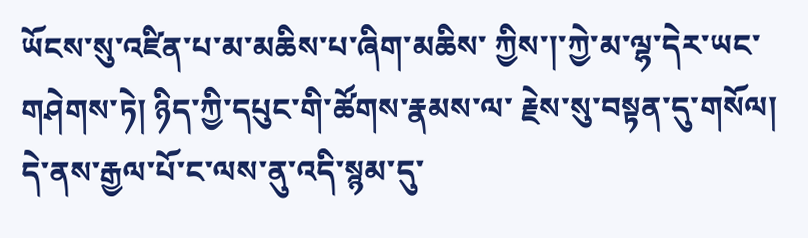ཡོངས་སུ་འཛིན་པ་མ་མཆིས་པ་ཞིག་མཆིས་ ཀྱིས་།་ཀྱེ་མ་ལྷ་དེར་ཡང་གཤེགས་ཏེ། ཉིད་ཀྱི་དཔུང་གི་ཚོགས་རྣམས་ལ་ རྗེས་སུ་བསྟན་དུ་གསོལ། དེ་ནས་རྒྱལ་པོ་ང་ལས་ནུ་འདི་སྙམ་དུ་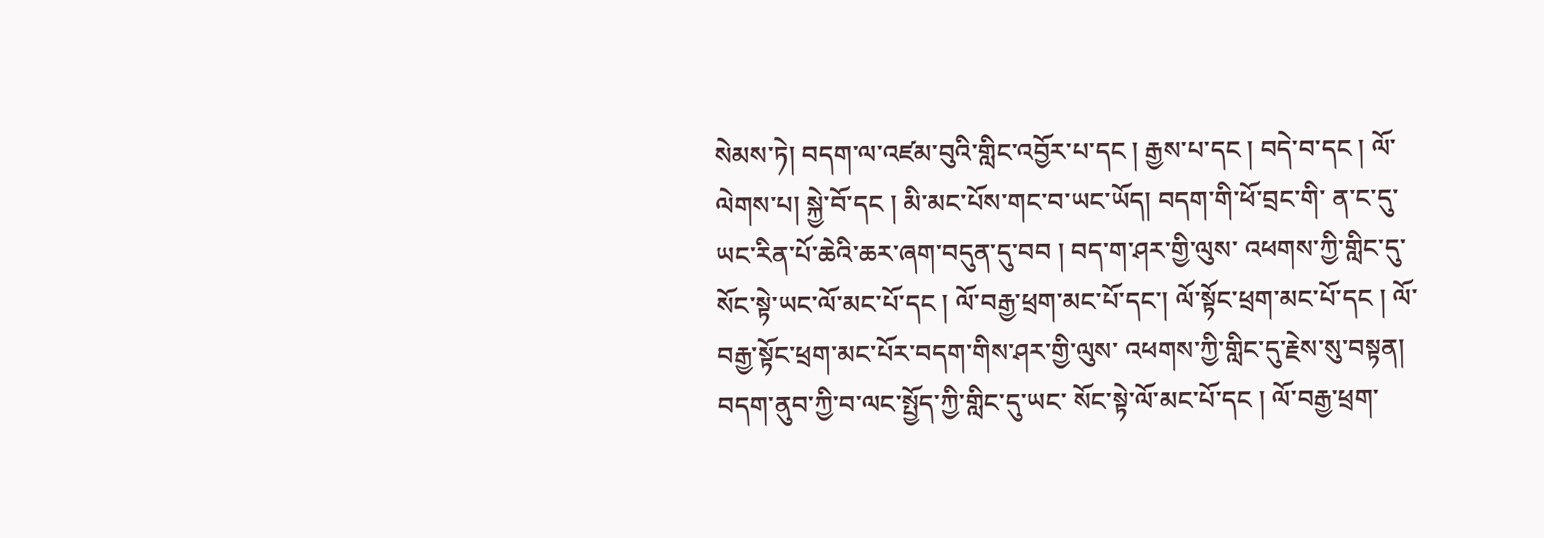སེམས་ཏེ། བདག་ལ་འཛམ་བུའི་གླིང་འབྱོར་པ་དང ། རྒྱས་པ་དང ། བདེ་བ་དང ། ལོ་ ལེགས་པ། སྐྱེ་བོ་དང ། མི་མང་པོས་གང་བ་ཡང་ཡོད། བདག་གི་ཕོ་བྲང་གི་ ན་ང་དུ་ཡང་རིན་པོ་ཆེའི་ཆར་ཞག་བདུན་དུ་བབ ། བད་ག་ཤར་གྱི་ལུས་ འཕགས་ཀྱི་གླིང་དུ་སོང་སྟེ་ཡང་ལོ་མང་པོ་དང ། ལོ་བརྒྱ་ཕྲག་མང་པོ་དང་། ལོ་སྟོང་ཕྲག་མང་པོ་དང ། ལོ་བརྒྱ་སྟོང་ཕྲག་མང་པོར་བདག་གིས་ཤར་གྱི་ལུས་ འཕགས་ཀྱི་གླིང་དུ་རྗེས་སུ་བསྟན། བདག་ནུབ་ཀྱི་བ་ལང་སྤྱོད་ཀྱི་གླིང་དུ་ཡང་ སོང་སྟེ་ལོ་མང་པོ་དང ། ལོ་བརྒྱ་ཕྲག་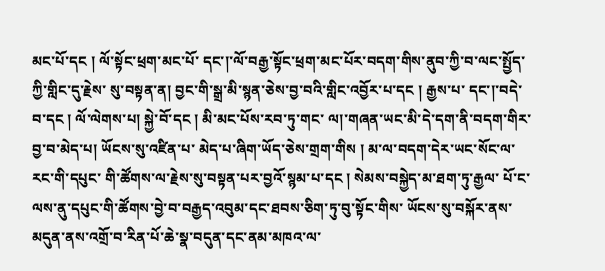མང་པོ་དང ། ལོ་སྟོང་ཕྲག་མང་པོ་ དང་།་ལོ་བརྒྱ་སྟོང་ཕྲག་མང་པོར་བདག་གིས་ནུབ་ཀྱི་བ་ལང་སྤྱོད་ཀྱི་གླིང་དུ་རྗེས་ སུ་བསྟན་ན། བྱང་གི་སྒྲ་མི་སྙན་ཅེས་བྱ་བའི་གླིང་འབྱོར་པ་དང ། རྒྱས་པ་ དང་།་བདེ་བ་དང ། ལོ་ལེགས་པ། སྐྱེ་བོ་དང ། མི་མང་པོས་རབ་ཏུ་གང་ ལ།་གཞན་ཡང་མི་དེ་དག་ནི་བདག་གིར་བྱ་བ་མེད་པ། ཡོངས་སུ་འཛིན་པ་ མེད་པ་ཞིག་ཡོད་ཅེས་གྲག་གིས ། མ་ལ་བདག་དེར་ཡང་སོང་ལ་རང་གི་དཔུང་ གི་ཚོགས་ལ་རྗེས་སུ་བསྟན་པར་བྱའོ་སྙམ་པ་དང ། སེམས་བསྐྱེད་མ་ཐག་ཏུ་རྒྱལ་ པོ་ང་ལས་ནུ་དཔུང་གི་ཚོགས་བྱེ་བ་བརྒྱད་འབུམ་དང་ཐབས་ཅིག་ཏུ་བུ་སྟོང་གིས་ ཡོངས་སུ་བསྐོར་ནས་མདུན་ནས་འགྲོ་བ་རིན་པོ་ཆེ་སྣ་བདུན་དང་ནམ་མཁའ་ལ་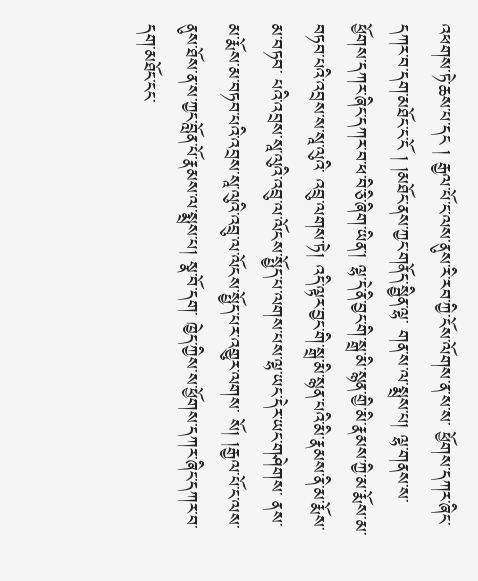འཕགས་ཏེ་ཆས་པ་དང ། རྒྱལ་པོ་ང་ལས་ནུས་རི་རབ་ཀྱི་ངོས་ལོགས་ན་ས་ས་ ཕྱོགས་དཀར་ཞིང་དཀར་བ་དག་མཐོང་ང་ངོ ། །མཐོང་ནས་ཀྱང་གནོད་སྦྱིན་ལྷ་ གན་ས་ལ་སྨྲས་པ། ལྷ་གནས་ས་ཕྱོགས་དཀར་ཞིང་དཀར་བ་ཕ་བི་ཅི་ཞིག་ཡིན་། ལྷ་དེ་ནི་བྱང་གི་སྒྲ་མི་སྙན་གྱི་མི་རྣམས་ཀྱི་མ་རྨོས་མ་བཏབ་པའི་འབྲས་ས་སཱ་ལུའི་ འབྲུ་ལགས་ཏེ། འདི་ལྟར་བྱང་གི་སྒྲ་མི་སྙན་པའི་མི་རྣམས་ནི་མ་རྨོས་མ་བཏབ་ པའི་འབྲས་སཱ་ལུའི་འབྲུ་ལ་ལོངས་སྤྱོད་པ་ལགས་པས་ལྷ་ཡང་དེར་ཡང་གཤེགས་ ནས་མ་རྨོས་མ་བཏབ་པའི་འབྲས་སཱ་ལུའི་འབྲུ་ལ་ལོངས་སྤྱོད་པར་འགྱུར་ལགས་ སོ། །རྒྱལ་པོ་ང་ལས་ནུས་ཐོས་ན་ས་ཀྱང་བློན་པོ་རྣམས་ལ་སྨྲས་པ། སྣ་བོ་དག་ ཁྱེད་ཀྱིས་ས་ཕྱོགས་དཀར་ཞིང་དཀར་བ་དག་མཐོང་ངང་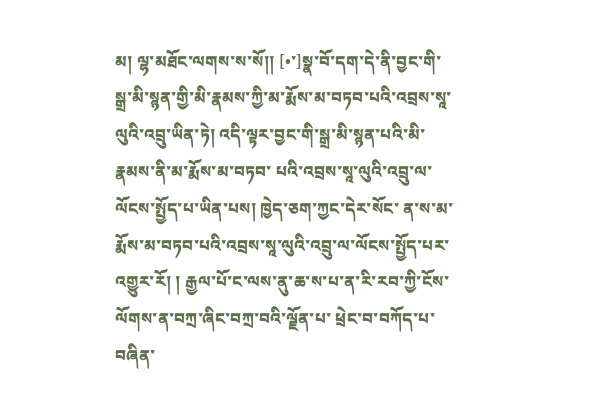མ། ལྷ་མཐོང་ལགས་ས་སོ།། [•་]སྣ་བོ་དག་དེ་ནི་བྱང་གི་སྒྲ་མི་སྙན་གྱི་མི་རྣམས་ཀྱི་མ་རྨོས་མ་བཏབ་པའི་འབྲས་སཱ་ ལུའི་འབྲུ་ཡིན་ཏེ། འདི་ལྟར་བྱང་གི་སྒྲ་མི་སྙན་པའི་མི་རྣམས་ནི་མ་རྨོས་མ་བཏབ་ པའི་འབྲས་སཱ་ལུའི་འབྲུ་ལ་ལོངས་སྤྱོད་པ་ཡིན་པས། ཁྱེད་ཅག་ཀྱང་དེར་སོང་ ན་ས་མ་རྨོས་མ་བཏབ་པའི་འབྲས་སཱ་ལུའི་འབྲུ་ལ་ལོངས་སྤྱོད་པར་འགྱུར་རོ། ། རྒྱལ་པོ་ང་ལས་ནུ་ཆ་ས་པ་ན་རི་རབ་ཀྱི་ངོས་ལོགས་ན་བཀྲ་ཞིང་བཀྲ་བའི་ལྗོན་པ་ ཕྲེང་བ་བཀོད་པ་བཞིན་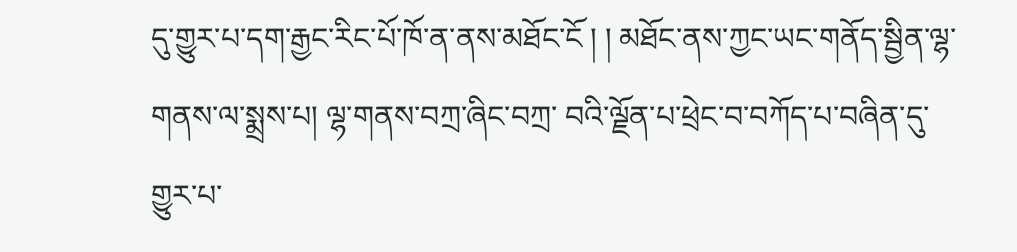དུ་གྱུར་པ་དག་རྒྱང་རིང་པོ་ཁོ་ན་ནས་མཐོང་ངོ ། ། མཐོང་ནས་ཀྱང་ཡང་གནོད་སྦྱིན་ལྷ་གནས་ལ་སྨྲས་པ། ལྷ་གནས་བཀྲ་ཞིང་བཀྲ་ བའི་ལྗོན་པ་ཕྲེང་བ་བཀོད་པ་བཞིན་དུ་གྱུར་པ་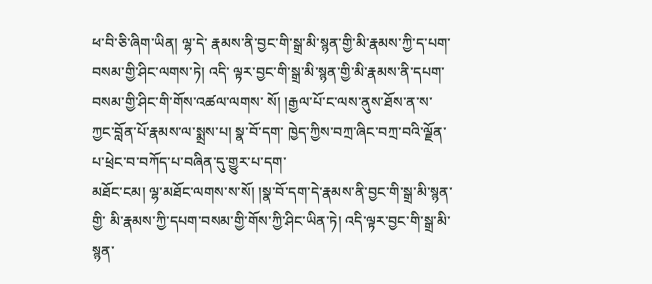ཕ་བི་ཅི་ཞིག་ཡིན། ལྷ་དེ་ རྣམས་ནི་བྱང་གི་སྒྲ་མི་སྙན་གྱི་མི་རྣམས་ཀྱི་ད་པག་བསམ་གྱི་ཤིང་ལགས་ཏེ། འདི་ ལྟར་བྱང་གི་སྒྲ་མི་སྙན་གྱི་མི་རྣམས་ནི་དཔག་བསམ་གྱི་ཤིང་གི་གོས་འཚལ་ལགས་ སོ། །རྒྱལ་པོ་ང་ལས་ནུས་ཐོས་ན་ས་ཀྱང་བློན་པོ་རྣམས་ལ་སྨྲས་པ། སྣ་བོ་དག་ ཁྱེད་ཀྱིས་བཀྲ་ཞིང་བཀྲ་བའི་ལྗོན་པ་ཕྲེང་བ་བཀོད་པ་བཞིན་དུ་གྱུར་པ་དག་
མཐོང་ངམ། ལྷ་མཐོང་ལགས་ས་སོ། །སྣ་བོ་དག་དེ་རྣམས་ནི་བྱང་གི་སྒྲ་མི་སྙན་གྱི་ མི་རྣམས་ཀྱི་དཔག་བསམ་གྱི་གོས་ཀྱི་ཤིང་ཡིན་ཏེ། འདི་ལྟར་བྱང་གི་སྒྲ་མི་སྙན་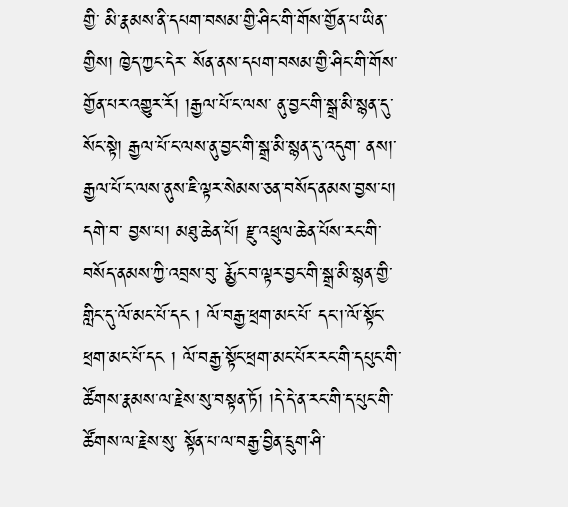གྱི་ མི་རྣམས་ནི་དཔག་བསམ་གྱི་ཤིང་གི་གོས་གྱོན་པ་ཡིན་གྱིས། ཁྱེད་ཀྱང་དེར་ སོན་ནས་དཔག་བསམ་གྱི་ཤིང་གི་གོས་གྱོན་པར་འགྱུར་རོ། །རྒྱལ་པོ་ང་ལས་ ནུ་བྱང་གི་སྒྲ་མི་སྙན་དུ་སོང་སྟེ། རྒྱལ་པོ་ང་ལས་ནུ་བྱང་གི་སྒྲ་མི་སྙན་དུ་འདུག་ ནས།་རྒྱལ་པོ་ང་ལས་ནུས་ཇི་ལྟར་སེམས་ཅན་བསོད་ནམས་བྱས་པ། དགེ་བ་ བྱས་པ། མཐུ་ཆེན་པོ། རྫུ་འཕྲུལ་ཆེན་པོས་རང་གི་བསོད་ནམས་ཀྱི་འབྲས་བུ་ རྨྱོང་བ་ལྟར་བྱང་གི་སྒྲ་མི་སྙན་གྱི་གླིང་དུ་ལོ་མང་པོ་དང ། ལོ་བརྒྱ་ཕྲག་མང་པོ་ དང་།་ལོ་སྟོང་ཕྲག་མང་པོ་དང ། ལོ་བརྒྱ་སྟོང་ཕྲག་མང་པོར་རང་གི་དཔུང་གི་ ཚོགས་རྣམས་ལ་རྗེས་སུ་བསྟན་ཏོ། །དེ་དེ་ན་རང་གི་ད་པུང་གི་ཚོགས་ལ་རྗེས་སུ་ སྟོན་པ་ལ་བརྒྱ་བྱིན་དྲུག་ཤི་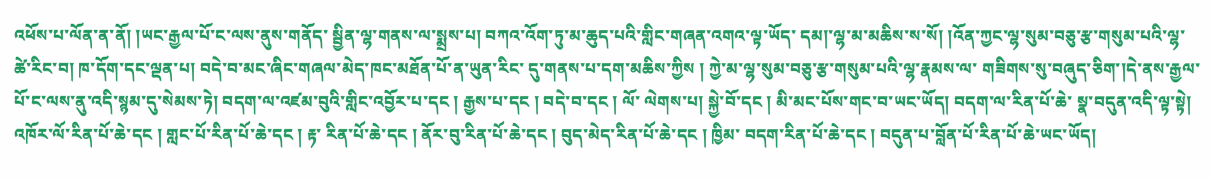འཕོས་པ་ལོན་ན་ནོ། །ཡང་རྒྱལ་པོ་ང་ལས་ནུས་གནོད་ སྦྱིན་ལྷ་གནས་ལ་སྨྲས་པ། བཀའ་འོག་ཏུ་མ་ཆུད་པའི་གླིང་གཞན་འགའ་ལྟ་ཡོད་ དམ།་ལྷ་མ་མཆིས་ས་སོ། །འོན་ཀྱང་ལྷ་སུམ་བཅུ་རྩ་གསུམ་པའི་ལྷ་ཚེ་རིང་བ། ཁ་དོག་དང་ལྡན་པ། བདེ་བ་མང་ཞིང་གཞལ་མེད་ཁང་མཐོན་པོ་ན་ཡུན་རིང་ དུ་གནས་པ་དག་མཆིས་ཀྱིས ། ཀྱེ་མ་ལྷ་སུམ་བཅུ་རྩ་གསུམ་པའི་ལྷ་རྣམས་ལ་ གཟིགས་སུ་བཞུད་ཅིག་།དེ་ནས་རྒྱལ་པོ་ང་ལས་ནུ་འདི་སྙམ་དུ་སེམས་ཏེ། བདག་ལ་འཛམ་བུའི་གླིང་འབྱོར་པ་དང ། རྒྱས་པ་དང ། བདེ་བ་དང ། ལོ་ ལེགས་པ། སྐྱེ་བོ་དང ། མི་མང་པོས་གང་བ་ཡང་ཡོད། བདག་ལ་རིན་པོ་ཆེ་ སྣ་བདུན་འདི་ལྟ་སྟེ། འཁོར་ལོ་རིན་པོ་ཆེ་དང ། གླང་པོ་རིན་པོ་ཆེ་དང ། རྟ་ རིན་པོ་ཆེ་དང ། ནོར་བུ་རིན་པོ་ཆེ་དང ། བུད་མེད་རིན་པོ་ཆེ་དང ། ཁྱིམ་ བདག་རིན་པོ་ཆེ་དང ། བདུན་པ་བློན་པོ་རིན་པོ་ཆེ་ཡང་ཡོད།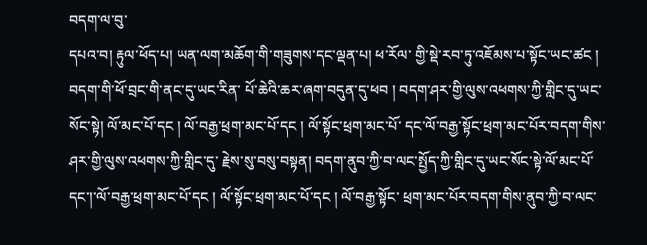བདག་ལ་བུ་
དཔའ་བ། རྟུལ་ཕོད་པ། ཡན་ལག་མཆོག་གི་གཟུགས་དང་ལྡན་པ། ཕ་རོལ་ གྱི་སྡེ་རབ་ཏུ་འཇོམས་པ་སྟོང་ཡང་ཚང ། བདག་གི་ཕོ་བྲང་གི་ནང་དུ་ཡང་རིན་ པོ་ཆེའི་ཆར་ཞག་བདུན་དུ་ཕབ ། བདག་ཤར་གྱི་ལུས་འཕགས་ཀྱི་གླིང་དུ་ཡང་ སོང་སྟེ། ལོ་མང་པོ་དང ། ལོ་བརྒྱ་ཕྲག་མང་པོ་དང ། ལོ་སྟོང་ཕྲག་མང་པོ་ དང་ལོ་བརྒྱ་སྟོང་ཕྲག་མང་པོར་བདག་གིས་ཤར་གྱི་ལུས་འཕགས་ཀྱི་གླིང་དུ་ རྗེས་སུ་བསུ་བསྟན། བདག་ནུབ་ཀྱི་བ་ལང་སྤྱོད་ཀྱི་གླིང་དུ་ཡང་སོང་སྟེ་ལོ་མང་པོ་ དང་།་ལོ་བརྒྱ་ཕྲག་མང་པོ་དང ། ལོ་སྟོང་ཕྲག་མང་པོ་དང ། ལོ་བརྒྱ་སྟོང་ ཕྲག་མང་པོར་བདག་གིས་ནུབ་ཀྱི་བ་ལང་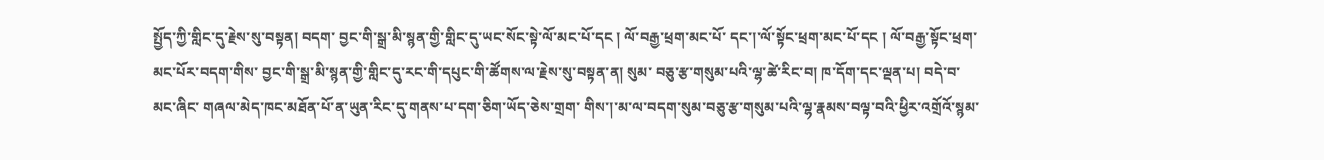སྤྱོད་ཀྱི་གླིང་དུ་རྗེས་སུ་བསྟན། བདག་ བྱང་གི་སྒྲ་མི་སྙན་གྱི་གླིང་དུ་ཡང་སོང་སྟེ་ལོ་མང་པོ་དང ། ལོ་བརྒྱ་ཕྲག་མང་པོ་ དང་།་ལོ་སྟོང་ཕྲག་མང་པོ་དང ། ལོ་བརྒྱ་སྟོང་ཕྲག་མང་པོར་བདག་གིས་ བྱང་གི་སྒྲ་མི་སྙན་གྱི་གླིང་དུ་རང་གི་དཔུང་གི་ཚོགས་ལ་རྗེས་སུ་བསྟན་ན། སུམ་ བཅུ་རྩ་གསུམ་པའི་ལྷ་ཚེ་རིང་བ། ཁ་དོག་དང་ལྡན་པ། བདེ་བ་མང་ཞིང་ གཞལ་མེད་ཁང་མཐོན་པོ་ན་ཡུན་རིང་དུ་གནས་པ་དག་ཅིག་ཡོད་ཅེས་གྲག་ གིས་།་མ་ལ་བདག་སུམ་བཅུ་རྩ་གསུམ་པའི་ལྷ་རྣམས་བལྟ་བའི་ཕྱིར་འགྲོའོ་སྙམ་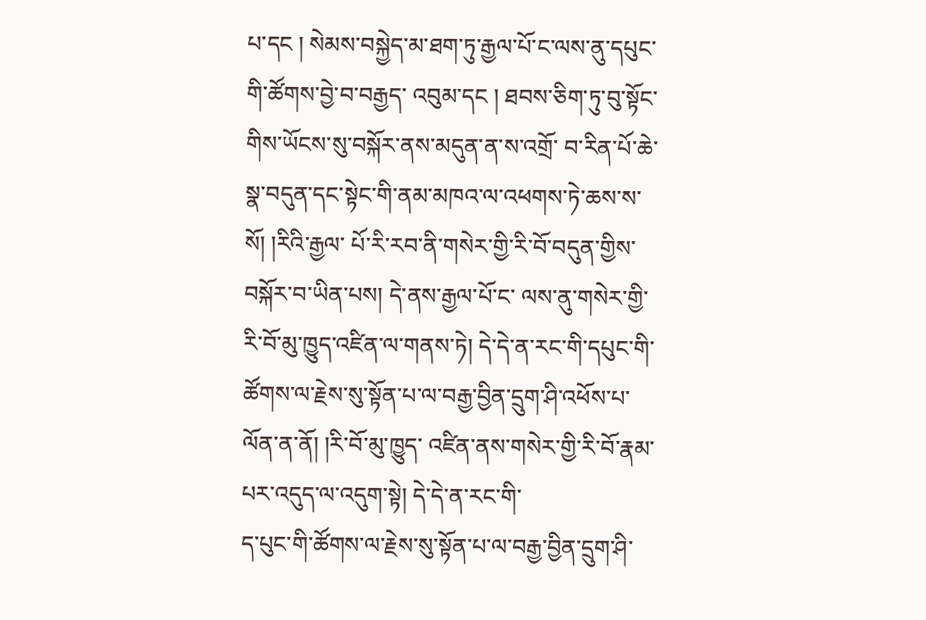པ་དང ། སེམས་བསྐྱེད་མ་ཐག་ཏུ་རྒྱལ་པོ་ང་ལས་ནུ་དཔུང་གི་ཚོགས་བྱེ་བ་བརྒྱད་ འབུམ་དང ། ཐབས་ཅིག་ཏུ་བུ་སྟོང་གིས་ཡོངས་སུ་བསྐོར་ནས་མདུན་ན་ས་འགྲོ་ བ་རིན་པོ་ཆེ་སྣ་བདུན་དང་སྟེང་གི་ནམ་མཁའ་ལ་འཕགས་ཏེ་ཆས་ས་སོ། །རིའི་རྒྱལ་ པོ་རི་རབ་ནི་གསེར་གྱི་རི་བོ་བདུན་གྱིས་བསྐོར་བ་ཡིན་པས། དེ་ནས་རྒྱལ་པོ་ང་ ལས་ནུ་གསེར་གྱི་རི་བོ་མུ་ཁྱུད་འཛིན་ལ་གནས་ཏེ། དེ་དེ་ན་རང་གི་དཔུང་གི་ ཚོགས་ལ་རྗེས་སུ་སྟོན་པ་ལ་བརྒྱ་བྱིན་དྲུག་ཤི་འཕོས་པ་ལོན་ན་ནོ། །རི་བོ་མུ་ཁྱུད་ འཛིན་ནས་གསེར་གྱི་རི་བོ་རྣམ་པར་འདུད་ལ་འདུག་སྟེ། དེ་དེ་ན་རང་གི་
ད་པུང་གི་ཚོགས་ལ་རྗེས་སུ་སྟོན་པ་ལ་བརྒྱ་བྱིན་དྲུག་ཤི་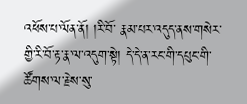འཕོས་པ་ལོན་ནོ། །རི་བོ་ རྣམ་པར་འདུད་ནས་གསེར་གྱི་རི་བོ་རྟ་རྣ་ལ་འདུག་སྟེ། དེ་དེ་ན་རང་གི་དཔུང་གི་ ཚོགས་ལ་རྗེས་སུ་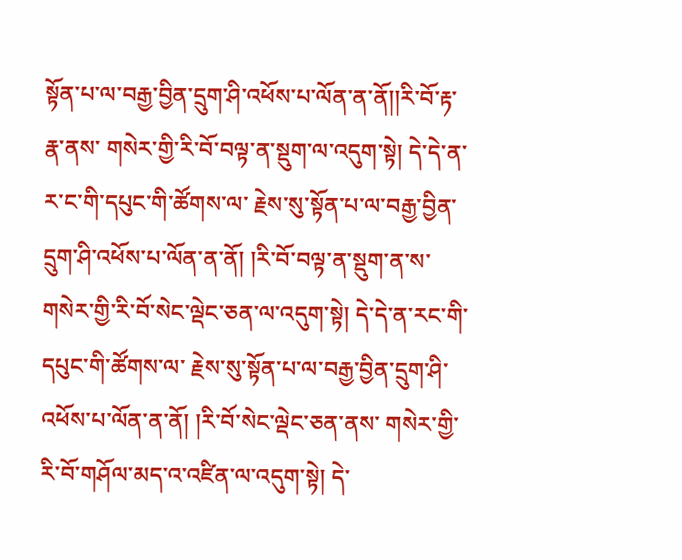སྟོན་པ་ལ་བརྒྱ་བྱིན་དྲུག་ཤི་འཕོས་པ་ལོན་ན་ནོ།།རི་བོ་རྟ་རྣ་ནས་ གསེར་གྱི་རི་བོ་བལྟ་ན་སྡུག་ལ་འདུག་སྟེ། དེ་དེ་ན་ར་ང་གི་དཔུང་གི་ཚོགས་ལ་ རྗེས་སུ་སྟོན་པ་ལ་བརྒྱ་བྱིན་དྲུག་ཤི་འཕོས་པ་ལོན་ན་ནོ། །རི་བོ་བལྟ་ན་སྡུག་ན་ས་ གསེར་གྱི་རི་བོ་སེང་ལྡེང་ཅན་ལ་འདུག་སྟེ། དེ་དེ་ན་རང་གི་དཔུང་གི་ཚོགས་ལ་ རྗེས་སུ་སྟོན་པ་ལ་བརྒྱ་བྱིན་དྲུག་ཤི་འཕོས་པ་ལོན་ན་ནོ། །རི་བོ་སེང་ལྡེང་ཅན་ནས་ གསེར་གྱི་རི་བོ་གཤོལ་མད་འ་འཛིན་ལ་འདུག་སྟེ། དེ་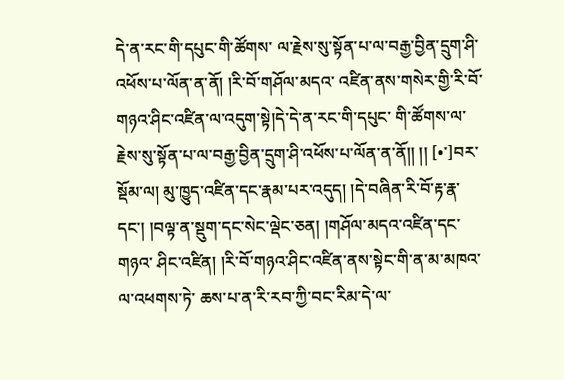དེ་ན་རང་གི་དཔུང་གི་ཚོགས་ ལ་རྗེས་སུ་སྟོན་པ་ལ་བརྒྱ་བྱིན་དྲུག་ཤི་འཕོས་པ་ལོན་ན་ནོ། །རི་བོ་གཤོལ་མདའ་ འཛིན་ནས་གསེར་གྱི་རི་བོ་གཉའ་ཤིང་འཛིན་ལ་འདུག་སྟེ།དེ་དེ་ན་རང་གི་དཔུང་ གི་ཚོགས་ལ་རྗེས་སུ་སྟོན་པ་ལ་བརྒྱ་བྱིན་དྲུག་ཤི་འཕོས་པ་ལོན་ན་ནོ།། །། [•་]བར་སྡོམ་ལ། མུ་ཁྱུད་འཛིན་དང་རྣམ་པར་འདུད། །དེ་བཞིན་རི་བོ་རྟ་རྣ་ དང་། །བལྟ་ན་སྡུག་དང་སེང་ལྡེང་ཅན། །གཤོལ་མདའ་འཛིན་དང་གཉའ་ ཤིང་འཛིན། །རི་བོ་གཉའ་ཤིང་འཛིན་ནས་སྟེང་གི་ན་མ་མཁའ་ལ་འཕགས་ཏེ་ ཆས་པ་ན་རི་རབ་ཀྱི་བང་རིམ་དེ་ལ་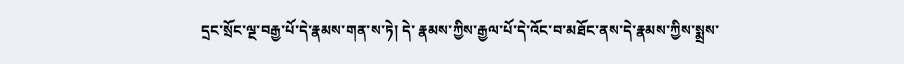དྲང་སྲོང་ལྔ་བརྒྱ་པོ་དེ་རྣམས་གན་ས་ཏེ། དེ་ རྣམས་ཀྱིས་རྒྱལ་པོ་དེ་འོང་བ་མཐོང་ནས་དེ་རྣམས་ཀྱིས་སྨྲས་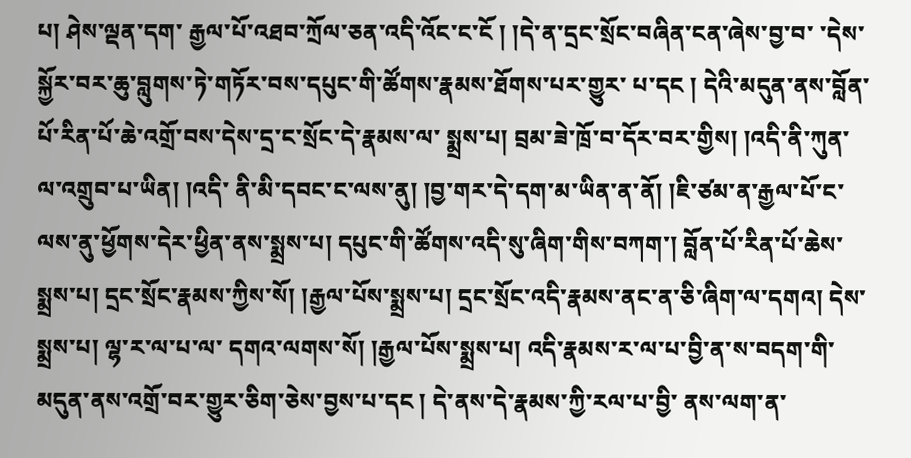པ། ཤེས་ལྡན་དག་ རྒྱལ་པོ་འཐབ་ཀྲོལ་ཅན་འདི་འོང་ང་ངོ ། །དེ་ན་དྲང་སྲོང་བཞིན་ངན་ཞེས་བྱ་བ་ ་དེས་སྐྱོར་བར་ཆུ་བླུགས་ཏེ་གཏོར་བས་དཔུང་གི་ཚོགས་རྣམས་ཐོགས་པར་གྱུར་ པ་དང ། དེའི་མདུན་ནས་བློན་པོ་རིན་པོ་ཆེ་འགྲོ་བས་དེས་དྲ་ང་སྲོང་དེ་རྣམས་ལ་ སྨྲས་པ། བྲམ་ཟེ་ཁྲོ་བ་དོར་བར་གྱིས། །འདི་ནི་ཀུན་ལ་འགྲུབ་པ་ཡིན། །འདི་ ནི་མི་དབང་ང་ལས་ནུ། །བྱ་གར་དེ་དག་མ་ཡིན་ན་ནོ། །ཇི་ཙམ་ན་རྒྱལ་པོ་ང་
ལས་ནུ་ཕྱོགས་དེར་ཕྱིན་ནས་སྨྲས་པ། དཔུང་གི་ཚོགས་འདི་སུ་ཞིག་གིས་བཀག་། བློན་པོ་རིན་པོ་ཆེས་སྨྲས་པ། དྲང་སྲོང་རྣམས་ཀྱིས་སོ། །རྒྱལ་པོས་སྨྲས་པ། དྲང་སྲོང་འདི་རྣམས་ནང་ན་ཅི་ཞིག་ལ་དགའ། དེས་སྨྲས་པ། ལྷ་ར་ལ་པ་ལ་ དགའ་ལགས་སོ། །རྒྱལ་པོས་སྨྲས་པ། འདི་རྣམས་ར་ལ་པ་བྱི་ན་ས་བདག་གི་ མདུན་ནས་འགྲོ་བར་གྱུར་ཅིག་ཅེས་བྱས་པ་དང ། དེ་ནས་དེ་རྣམས་ཀྱི་རལ་པ་བྱི་ ནས་ལག་ན་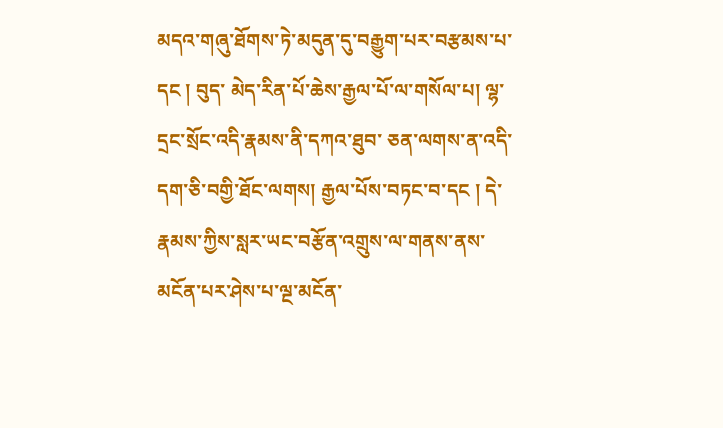མདའ་གཞུ་ཐོགས་ཏེ་མདུན་དུ་བརྒྱུག་པར་བརྩམས་པ་དང ། བུད་ མེད་རིན་པོ་ཆེས་རྒྱལ་པོ་ལ་གསོལ་པ། ལྷ་དྲང་སྲོང་འདི་རྣམས་ནི་དཀའ་ཐུབ་ ཅན་ལགས་ན་འདི་དག་ཅི་བགྱི་ཐོང་ལགས། རྒྱལ་པོས་བཏང་བ་དང ། དེ་ རྣམས་ཀྱིས་སླར་ཡང་བརྩོན་འགྲུས་ལ་གནས་ནས་མངོན་པར་ཤེས་པ་ལྔ་མངོན་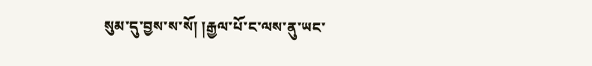སུམ་དུ་བྱས་ས་སོ། །རྒྱལ་པོ་ང་ལས་ནུ་ཡང་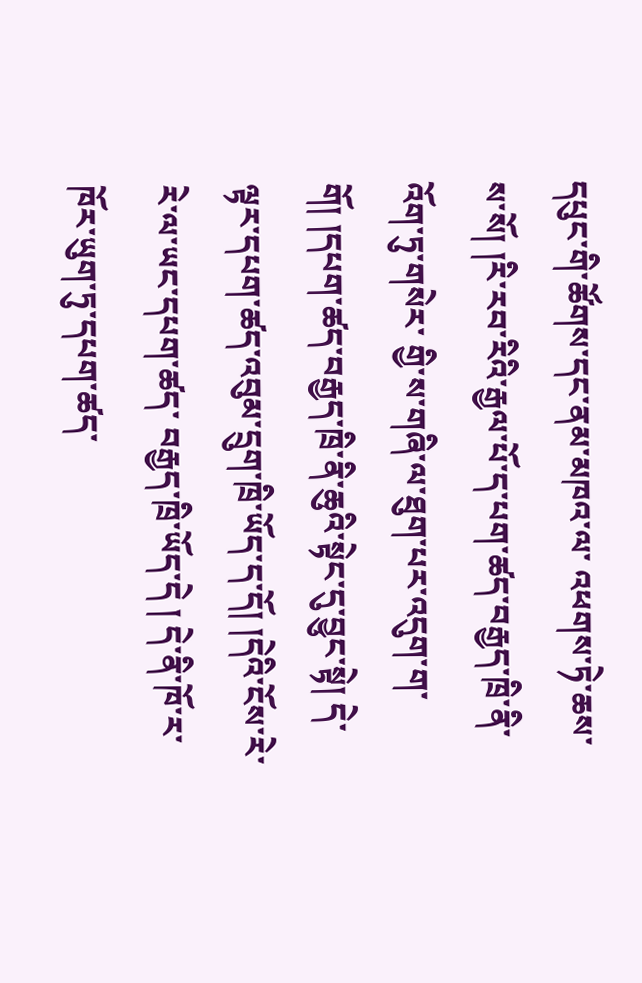དཔུང་གི་ཚོགས་དང་ནམ་མཁའ་ལ་ འཕགས་ཏེ་ཆས་ས་སོ། །རི་རབ་རིའི་རྒྱལ་པོ་ད་པག་ཚད་བརྒྱད་ཁྲི་ནི་འོག་ཏུ་གསེར་ གྱི་ས་གཞི་ལ་ཐུག་པར་འདུག་ག་གོ། །དཔག་ཚད་བརྒྱད་ཁྲི་ནི་ཆུའི་སྟེང་དུ་བྱུང་སྟེ། དེ་ལྟར་དཔག་ཚད་འབུམ་དྲུག་ཁྲི་ཡོད་ད་དོ། །དེའི་ངོས་རེ་རེ་ལ་ཡང་དཔག་ཚད་ བརྒྱད་ཁྲི་ཡོད་དེ ། དེ་ནི་ཁོ་ར་ཁོར་ཡུག་ཏུ་དཔག་ཚད་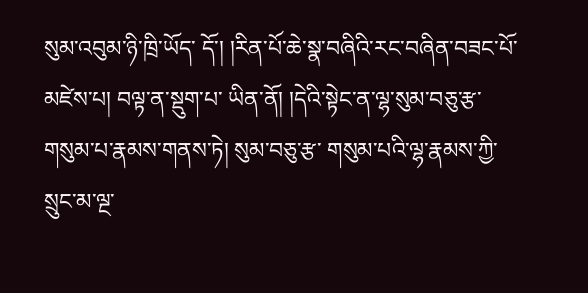སུམ་འབུམ་ཉི་ཁྲི་ཡོད་ དོ་། །རིན་པོ་ཆེ་སྣ་བཞིའི་རང་བཞིན་བཟང་པོ་མཛེས་པ། བལྟ་ན་སྡུག་པ་ ཡིན་ནོ། །དེའི་སྟེང་ན་ལྷ་སུམ་བཅུ་རྩ་གསུམ་པ་རྣམས་གནས་ཏེ། སུམ་བཅུ་རྩ་ གསུམ་པའི་ལྷ་རྣམས་ཀྱི་སྲུང་མ་ལྔ་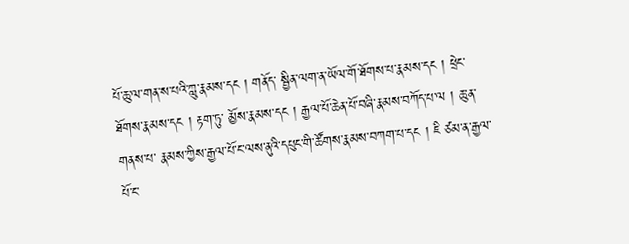པོ་ཆུ་ལ་གན་ས་པའི་ཀླུ་རྣམས་དང ། གནོད་ སྦྱིན་ལག་ན་ཡོལ་གོ་ཐོགས་པ་རྣམས་དང ། ཕྲེང་ཐོགས་རྣམས་དང ། རྟག་ཏུ་ མྱོས་རྣམས་དང ། རྒྱལ་པོ་ཆེན་པོ་བཞི་རྣམས་བཀོད་པ་ལ ། ཆུ་ན་གནས་པ་ རྣམས་ཀྱིས་རྒྱལ་པོ་ང་ལས་ནུའི་དཔུང་གི་ཚོགས་རྣམས་བཀག་པ་དང ། ཇི ཙམ་ན་རྒྱལ་པོ་ང་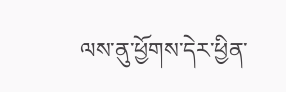ལས་ནུ་ཕྱོགས་དེར་ཕྱིན་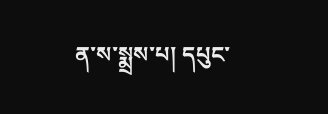ན་ས་སྨྲས་པ། དཔུང་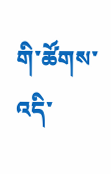གི་ཚོགས་འདི་